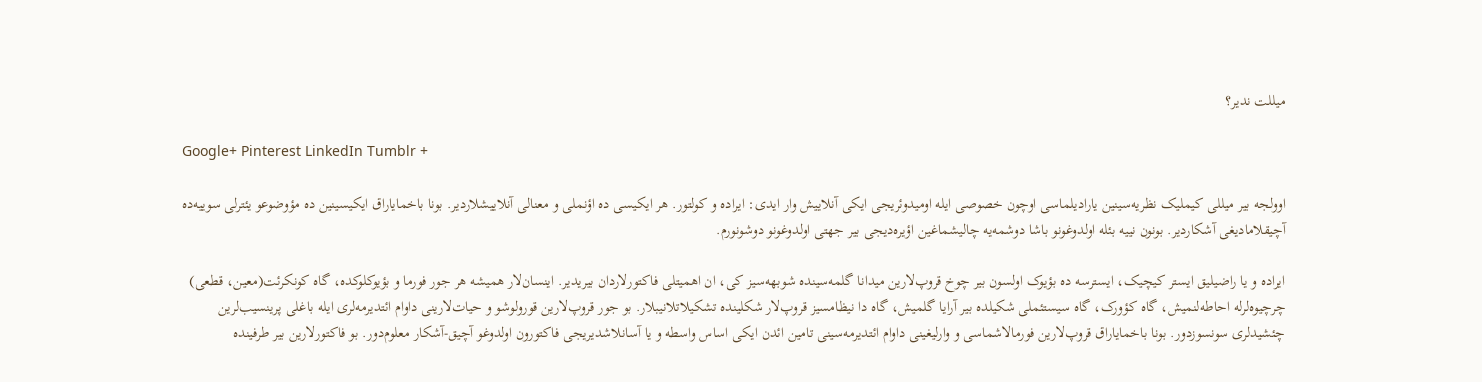میللت ندیر؟

Google+ Pinterest LinkedIn Tumblr +

اوولجه بیر میللی کیملیک نظریه‌سینین یارادیلماسی اوچون خصوصی ایله اومیدوئریجی ایکی آنلاییش وار ایدی: ایراده و کولتور. هر ایکیسی ده اؤنملی و معنالی آنلاییشلاردیر. بونا باخمایاراق ایکیسینین ده مؤوضوعو یئترلی سوییه‌ده آچیقلامادیغی آشکاردیر. بونون نییه بئله اولدوغونو باشا دوشمه‌یه چالیشماغین اؤیره‌دیجی بیر جهتی اولدوغونو دوشونورم.

ایراده و یا راضیلیق ایستر کیچیک، ایسترسه ده بؤیوک اولسون بیر چوخ قروپ‌لارین میدانا گلمه‌سینده شوبهه‌سیز کی، ان اهمیتلی فاکتورلاردان بیریدیر. اینسان‌لار همیشه هر جور فورما و بؤیوکلوکده، گاه کونکرئت(معین، قطعی) چرچیوه‌لرله احاطه‌لنمیش، گاه کؤورک، گاه سیستئملی شکیلده بیر آرایا گلمیش، گاه دا نیظامسیز قروپ‌لار شکلینده تشکیلاتلانیبلار. بو جور قروپ‌لارین قورولوشو و حیات‌لارینی داوام ائتدیرمه‌لری ایله باغلی پرینسیب‌لرین چئشید‌لری سونسوزدور. بونا باخمایاراق قروپ‌لارین فورمالاشماسی و وارلیغینی داوام ائتدیرمه‌سینی تامین ائد‌ن ایکی اساس واسطه و یا آسانلاشدیریجی فاکتورون اولدوغو آچیق-آشکار معلوم‌دور. بو فاکتورلارین بیر طرفینده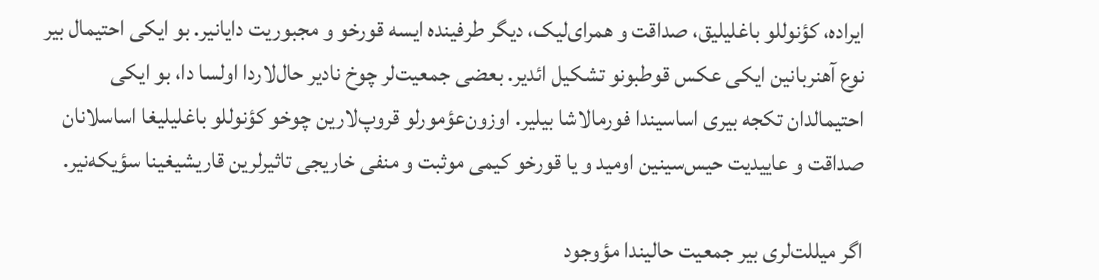ایراده، کؤنوللو باغلیلیق، صداقت و همرای‌لیک، دیگر طرفینده ایسه قورخو و مجبوریت دایانیر. بو ایکی احتیمال بیر نوع آهنربانین ایکی عکس قوطبونو تشکیل ائدیر. بعضی جمعیت‌لر چوخ نادیر حال‌لاردا اولسا دا، بو ایکی احتیمالدان تکجه بیری اساسیندا فورمالاشا بیلیر. اوزون‌عؤمورلو قروپ‌لارین چوخو کؤنوللو باغلیلیغا اساسلانان صداقت و عاییدیت حیس‌سینین اومید و یا قورخو کیمی موثبت و منفی خاریجی تاثیرلرین قاریشیغینا سؤیکه‌نیر.

اگر میللت‌لری بیر جمعیت حالیندا مؤوجود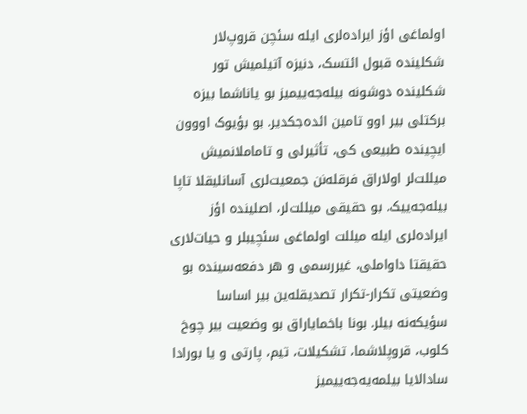اولماغی اؤز ایراده‌لری ایله سئچن قروپ‌لار شکلینده قبول ائتسک، دنیزه آتیلمیش تور شکلینده دوشونه بیله‌جه‌ییمیز بو یاناشما بیزه برکتلی بیر اوو تامین ائده‌‌جکدیر. بو بؤیوک اووون ایچینده طبیعی کی، تأثیرلی و تاماملانمیش میللت‌لر اولاراق فرقله‌نن جمعیت‌لری آسانلیقلا تاپا بیله‌جه‌ییک. بو حقیقی میللت‌لر، اصلینده اؤز ایراده‌لری ایله میللت اولماغی سئچیبلر و حیات‌لاری حقیقتا داواملی، غیررسمی و هر دفعه‌سینده بو وضعیتی تکرار-تکرار تصدیقله‌ین بیر اساسا سؤیکه‌نه بیلر. بونا باخمایاراق بو وضعیت بیر چوخ کلوب، قروپلاشما، تشکیلات، تیم، پارتی و یا بورادا سادالایا بیلمه‌یه‌جه‌ییمیز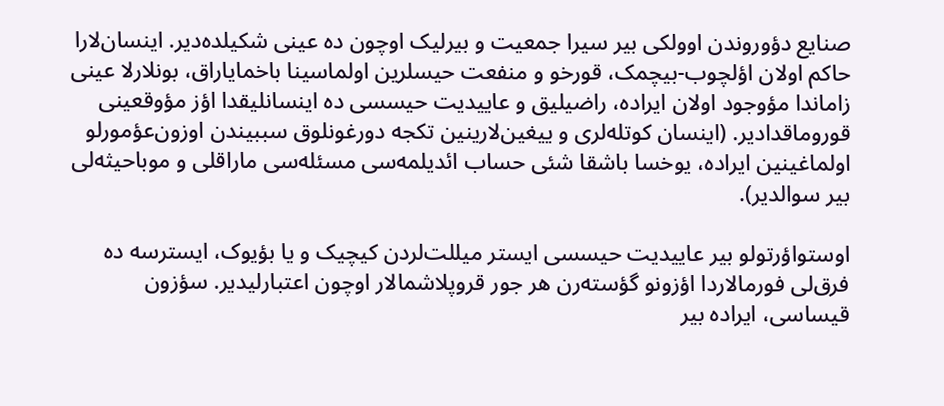صنایع دؤوروندن اوولکی بیر سیرا جمعیت و بیرلیک اوچون ده عینی شکیلده‌دیر. اینسان‌لارا حاکم اولان اؤلچوب-بیچمک، قورخو و منفعت حیسلرین اولماسینا باخمایاراق، بونلارلا عینی زاماندا مؤوجود اولان ایراده، راضیلیق و عاییدیت حیسسی ده اینسانلیقدا اؤز مؤوقعینی قوروماقدادیر. (اینسان کوتله‌لری و ییغین‌لارینین تکجه دورغونلوق سببیندن اوزون‌عؤمورلو اولماغینین ایراده، یوخسا باشقا شئی حساب ائدیلمه‌سی مسئله‌سی ماراقلی و موباحیثه‌لی بیر سوالدیر).

اوستواؤرتولو بیر عاییدیت حیسسی ایستر میللت‌لردن کیچیک و یا بؤیوک، ایسترسه ده فرق‌لی فورمالاردا اؤزونو گؤسته‌رن هر جور قروپلاشمالار اوچون اعتبارلیدیر. سؤزون قیساسی، ایراده بیر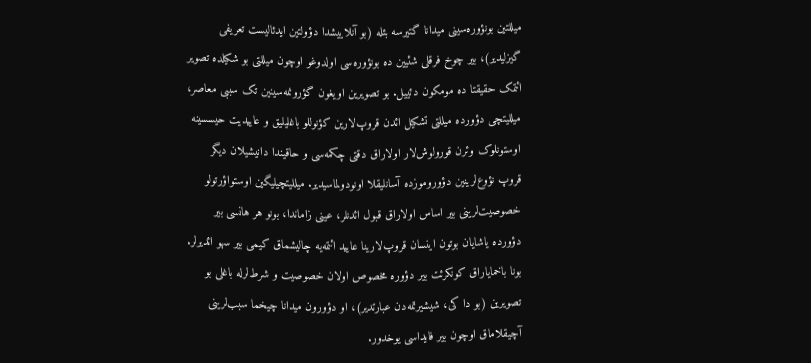میللتین بونؤوره‌سینی میدانا گتیرسه بئله (بو آنلاییشدا دؤولتین ایدئالیست تعریفی گیزلیدیر)، بیر چوخ فرقلی شئیین ده بونؤوره‌سی اولدوغو اوچون میللتی بو شکیلده تصویر ائتمک حقیقتا ده مومکون دئییل. بو تصویرین اویغون گؤرونمه‌سینین تک سببی معاصر، میللیتچی دؤورده میللتی تشکیل ائد‌ن قروپ‌لارین کؤنوللو باغلیلیق و عاییدیت حیسسینه اوستونلوک وئرن قورولوش‌لار اولاراق دقتی چکمه‌سی و حاقیندا دانیشیلان دیگر قروپ نؤوع‌لرینین دؤوروموزده آسانلیقلا اونودولماسیدیر. میللیتچیلیگین اوستواؤرتولو خصوصیت‌لرینی بیر اساس اولاراق قبول ائد‌نلر، عینی زاماندا، بونو هر هانسی بیر دؤورده یاشایان بوتون اینسان قروپ‌لارینا عایید ائتمه‌یه چالیشماق کیمی بیر سهو ائدیرلر. بونا باخمایاراق کونکرئت بیر دؤوره مخصوص اولان خصوصیت و شرط‌لرله باغلی بو تصویرین (بو دا کی، شیشیرتمه‌دن عبارتدیر)، او دؤورون میدانا چیخما سبب‌لرینی آچیقلاماق اوچون بیر فایداسی یوخدور.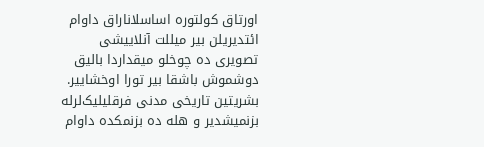اورتاق کولتوره اساسلاناراق داوام ائتدیریلن بیر میللت آنلاییشی تصویری ده چوخلو میقداردا بالیق دوشموش باشقا بیر تورا اوخشاییر. بشریتین تاریخی مدنی فرقلیلیک‌لرله بزنمیشدیر و هله ده بزنمکده داوام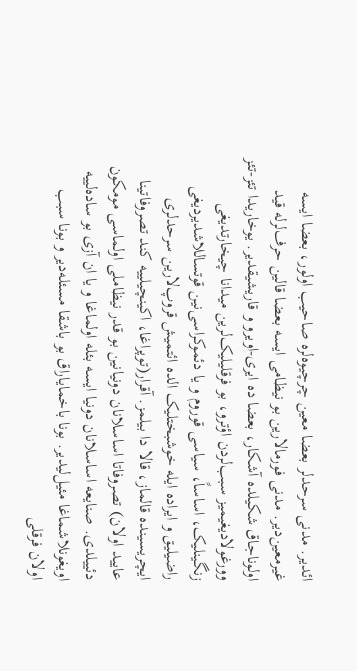ائدیر. مدنی سرحدلر بعضا معین چرچیوه‌لره صاحیب اولور، بعضا ایسه غیرمعین‌دیر. مدنی فورمالارین بو نیظامی ایسه بعضا قالین حرف‌لرله قید اولوناجاق شکیلده آشکار، بعضا ده ایری-اویرو و قاریشیقدیر. یوخاریدا تئز-تئز وورغولادیغیمیز سبب‌لردن اؤترو، بو فرقلیلیک‌لرین میدانا چیخارتدیغی زنگینلیک، اساساً، سیاسی قوروم و یا دئموکراسی‌نین قوتساللاشدیردیغی راضیلیق و ایراده ایله خوشبختلیک الده ائتمیش قروپ‌لارین سرحدلری ایچریسینده قالماز، قالا دا بیلمز. آقرار(توپراغا، اکینچیلییه کند تصروفاتینا عایید اولان) تصروفاتا اساسلانان دونیانین بو قدر نیظاملی اولماسی مومکون دئییلدی. صنایعه اساسلانان دونیا ایسه بئله اولماغا و یا ان آزی بو ساده‌لییه اویغونلاشماغا مئیل‌لیدیر. بونا باخمایاراق بو باشقا مسئله‌دیر و بونا سبب اولان فرقلی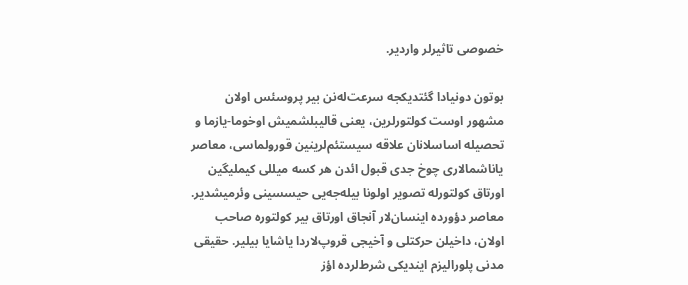خصوصی تاثیرلر واردیر.

بوتون دونیادا گئتدیکجه سرعت‌له‌نن بیر پروسئس اولان مشهور اوست کولتورلرین، یعنی قالیبلشمیش اوخوما-یازما و تحصیله اساسلانان علاقه سیستئم‌لرینین قورولماسی، معاصر یاناشمالاری چوخ جدی قبول ائد‌ن هر کسه میللی کیملیگین اورتاق کولتورله تصویر اولونا بیله‌جه‌یی حیسسینی وئرمیشدیر. معاصر دؤورده اینسان‌لار آنجاق اورتاق بیر کولتوره صاحب اولان، داخیلن حرکتلی و آخیجی قروپ‌لاردا یاشایا بیلیر. حقیقی مدنی پلورالیزم ایندیکی شرط‌لرده اؤز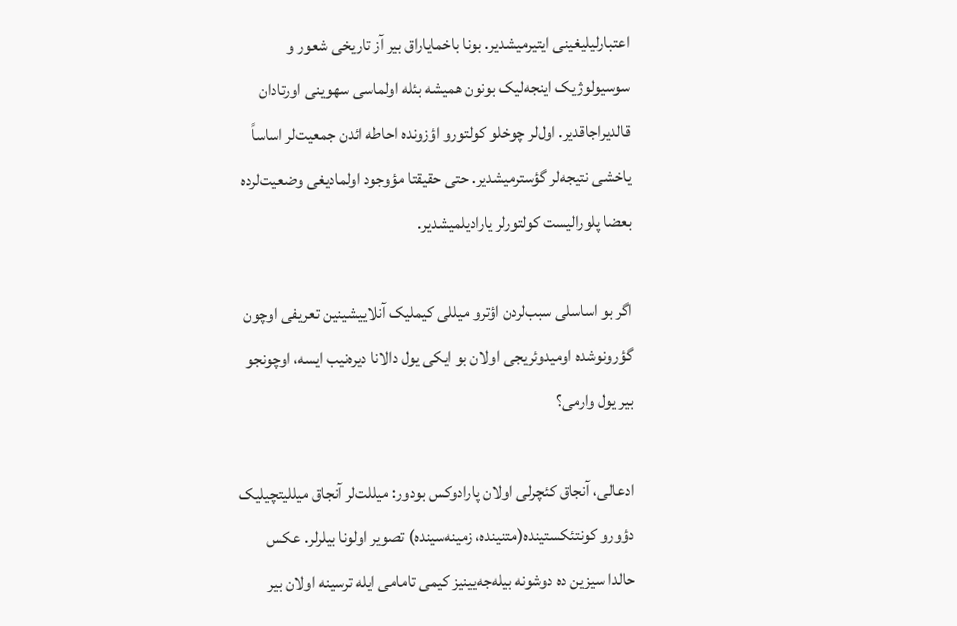اعتبارلیلیغینی ایتیرمیشدیر. بونا باخمایاراق بیر آز تاریخی شعور و سوسیولوژیک اینجه‌لیک بونون همیشه بئله اولماسی سهوینی اورتادان قالدیراجاقدیر. اول‌لر چوخلو کولتورو اؤزونده احاطه ائد‌ن جمعیت‌لر اساساً یاخشی نتیجه‌لر گؤسترمیشدیر. حتی حقیقتا مؤوجود اولمادیغی وضعیت‌لرده بعضا پلورالیست کولتورلر یارادیلمیشدیر.

اگر بو اساسلی سبب‌لردن اؤترو میللی کیملیک آنلاییشینین تعریفی اوچون گؤرونوشده اومیدوئریجی اولان بو ایکی یول دالانا دیره‌نیب ایسه، اوچونجو بیر یول وارمی؟

ادعالی، آنجاق کئچرلی اولان پارادوکس بودور: میللت‌لر آنجاق میللیتچیلیک دؤورو کونتئکستینده(متنینده، زمینه‌سینده) تصویر اولونا بیلرلر. عکس حالدا سیزین ده دوشونه بیله‌جه‌یینیز کیمی تامامی ایله ترسینه اولان بیر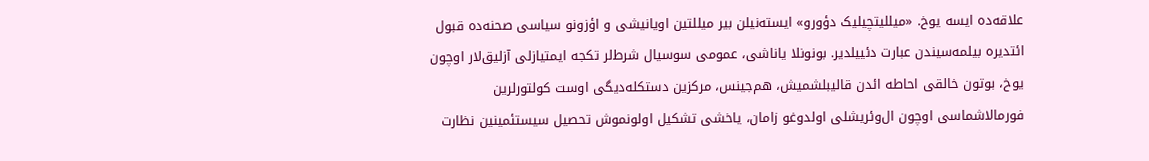علاقه‌ده ایسه یوخ. «میللیتچیلیک دؤورو» ایسته‌نیلن بیر میللتین اویانیشی و اؤزونو سیاسی صحنه‌ده قبول ائتدیره بیلمه‌سیندن عبارت دئییلدیر. بونونلا یاناشی، عمومی سوسیال شرط‌لر تکجه ایمتیازلی آزلیق‌لار اوچون یوخ، بوتون خالقی احاطه ائد‌ن قالیبلشمیش، هم‌جینس، مرکزین دستکله‌دیگی اوست کولتورلرین فورمالاشماسی اوچون ال‌وئریشلی اولدوغو زامان، یاخشی تشکیل اولونموش تحصیل سیستئمینین نظارت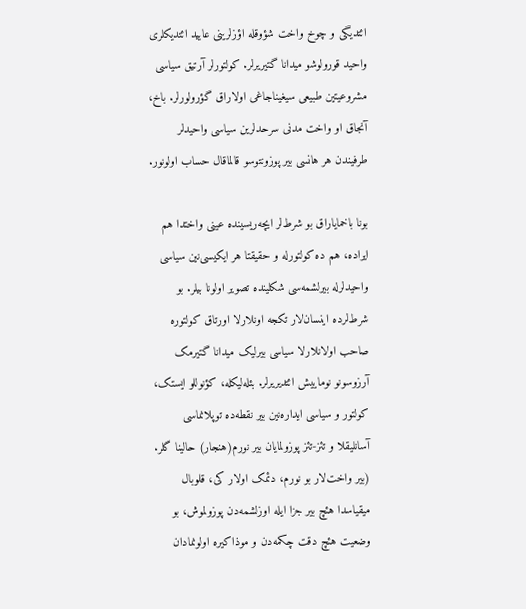ائتدیگی و چوخ واخت شؤوقله اؤزلرینی عایید ائتدیکلری واحید قورولوشو میدانا گتیریرلر. کولتورلر آرتیق سیاسی مشروعیتین طبیعی سیغیناجاغی اولاراق گؤرولورلر. باخ، آنجاق او واخت مدنی سرحدلرین سیاسی واحیدلر طرفیندن هر هانسی بیر پوزونتوسو قالماقال حساب اولونور.

بونا باخمایاراق بو شرط‌لر ایچه‌ریسینده عینی واختدا هم ایراده، هم ده کولتورله و حقیقتا هر ایکیسی‌نین سیاسی واحیدلرله بیرلشمه‌سی شکلینده تصویر اولونا بیلر. بو شرط‌لرده اینسان‌لار تکجه اونلارلا اورتاق کولتوره صاحب اولانلارلا سیاسی بیرلیک میدانا گتیرمک آرزوسونو نوماییش ائتدیریرلر. بئله‌لیکله، کؤنوللو ایستک، کولتور و سیاسی ایداره‌نین بیر نقطه‌ده توپلانماسی آسانلیقلا و تئز-تئز پوزولمایان بیر نورم(هنجار) حالینا گلر. (بیر واخت‌لار بو نورم، دئمک اولار کی، قلوبال میقیاسدا هئچ بیر جزا ایله اوزلشمه‌دن پوزولموش، بو وضعیت هئچ دقت چکمه‌دن و موذاکیره اولونمادان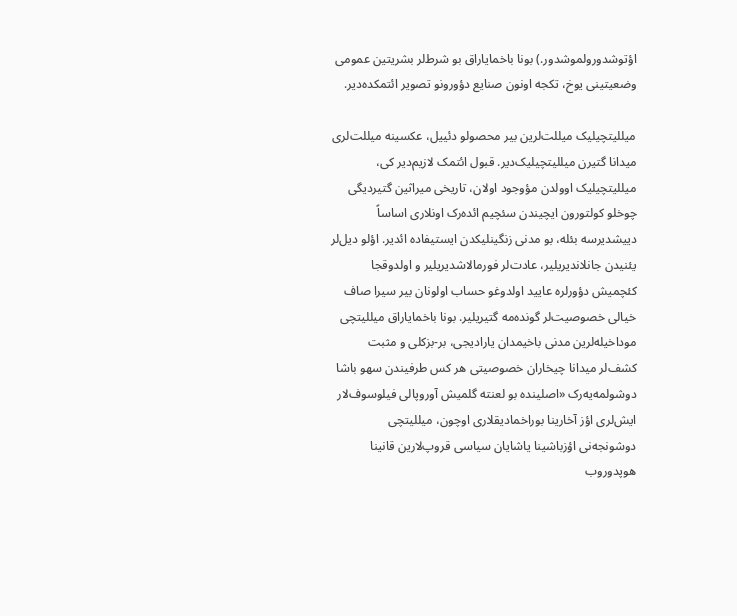اؤتوشدورولموشدور.) بونا باخمایاراق بو شرط‌لر بشریتین عمومی وضعیتینی یوخ، تکجه اونون صنایع دؤورونو تصویر ائتمکده‌دیر.

میللیتچیلیک میللت‌لرین بیر محصولو دئییل، عکسینه میللت‌لری میدانا گتیرن میللیتچیلیک‌دیر. قبول ائتمک لازیم‌دیر کی، میللیتچیلیک اوولدن مؤوجود اولان، تاریخی میراثین گتیردیگی چوخلو کولتورون ایچیندن سئچیم ائد‌ه‌رک اونلاری اساساً دییشدیرسه بئله، بو مدنی زنگینلیکدن ایستیفاده ائدیر. اؤلو دیل‌لر یئنیدن جانلاندیریلیر، عادت‌لر فورمالاشدیریلیر و اولدوقجا کئچمیش دؤورلره عایید اولدوغو حساب اولونان بیر سیرا صاف خیالی خصوصیت‌لر گونده‌مه گتیریلیر. بونا باخمایاراق میللیتچی موداخیله‌لرین مدنی باخیمدان یارادیجی، بر-بزکلی و مثبت کشف‌لر میدانا چیخاران خصوصیتی هر کس طرفیندن سهو باشا دوشولمه‌یه‌رک «اصلینده بو لعنته گلمیش آوروپالی فیلوسوف‌لار ایش‌لری اؤز آخارینا بوراخمادیقلاری اوچون، میللیتچی دوشونجه‌نی اؤزباشینا یاشایان سیاسی قروپ‌لارین قانینا هوپدوروب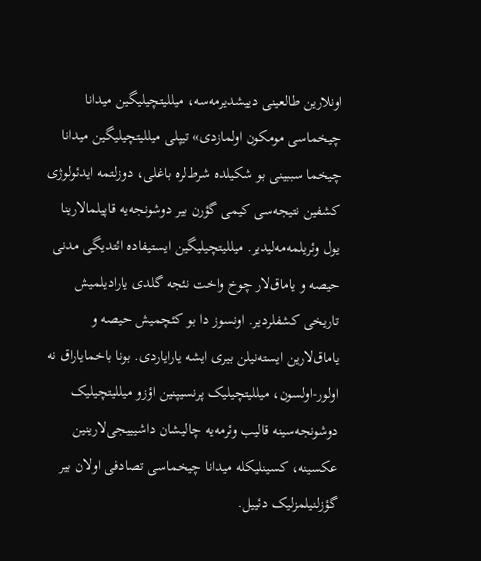اونلارین طالعینی دییشدیرمه‌سه، میللیتچیلیگین میدانا چیخماسی مومکون اولمازدی» تیپلی میللیتچیلیگین میدانا چیخما سببینی بو شکیلده شرط‌لره باغلی، دوزلتمه ایدئولوژی کشفین نتیجه‌سی کیمی گؤرن بیر دوشونجه‌یه قاپیلمالارینا یول وئریلمه‌مه‌لیدیر. میللیتچیلیگین ایستیفاده ائتدیگی مدنی حیصه و یاماق‌لار چوخ واخت نئجه گلدی یارادیلمیش تاریخی کشفلردیر. اونسوز دا بو کئچمیش حیصه و یاماق‌لارین ایسته‌نیلن بیری ایشه یارایاردی. بونا باخمایاراق نه اولور-اولسون، میللیتچیلیک پرنسیپنین اؤزو میللیتچیلیک دوشونجه‌سینه قالیب وئرمه‌یه چالیشان داشیییجی‌لارینین عکسینه، کسینلیکله میدانا چیخماسی تصادفی اولان بیر گؤزلنیلمزلیک دئییل.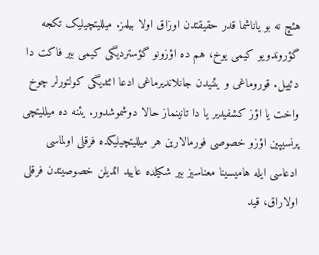هئچ نه بو یاناشما قدر حقیقتدن اوزاق اولا بیلمز. میللیتچیلیک تکجه گؤروندویو کیمی یوخ، هم ده اؤزونو گؤستردیگی کیمی بیر فاکت دا دئییل. قوروماغی و یئنیدن جانلاندیرماغی ادعا ائتدیگی کولتورلر چوخ واخت یا اؤز کشفیدیر یا دا تانینماز حالا دوشموشدور. یئنه ده میللیتچی پرنسیپین اؤزو خصوصی فورمالارین هر میللیتچیلیکده فرقلی اولماسی ادعاسی ایله هامیسینا معناسیز بیر شکیلده عایید ائدیلن خصوصیتدن فرقلی اولاراق، قید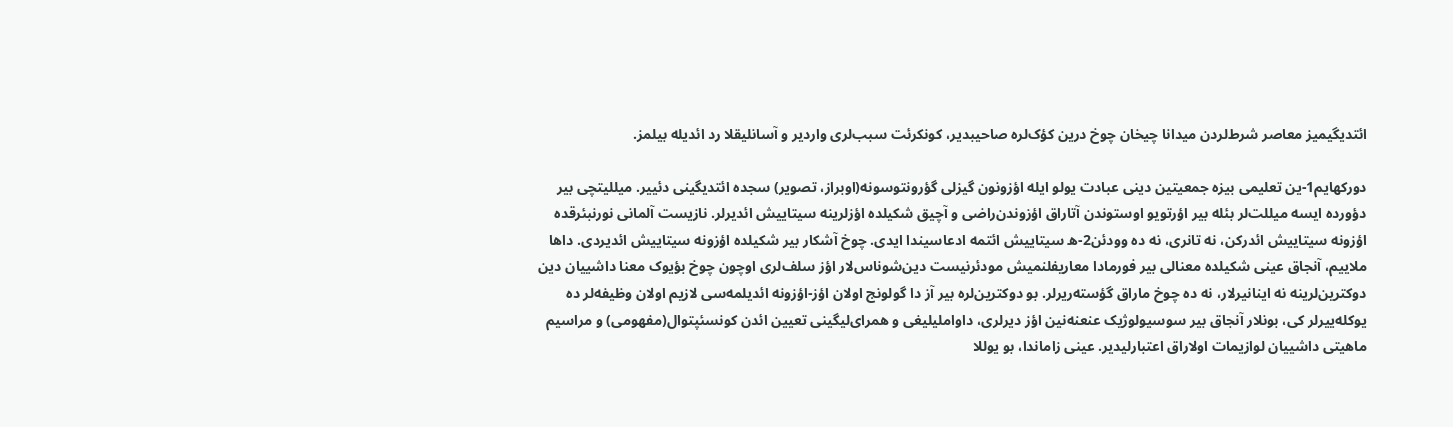ائتدیگیمیز معاصر شرط‌لردن میدانا چیخان چوخ درین کؤک‌لره صاحیبدیر، کونکرئت سبب‌لری واردیر و آسانلیقلا رد ائدیله بیلمز.

دورکهایم1-ین تعلیمی بیزه جمعیتین دینی عبادت یولو ایله اؤزونون گیزلی گؤرونتوسونه(اوبراز، تصویر) سجده ائتدیگینی دئییر. میللیتچی بیر دؤورده ایسه میللت‌لر بئله بیر اؤرتویو اوستوندن آتاراق اؤزوندن‌راضی و آچیق شکیلده اؤزلرینه سیتاییش ائدیرلر. نازیست آلمانی نورنبئرقده اؤزونه سیتاییش ائدرکن، نه تانری، نه ده وودئن2-ه سیتاییش ائتمه ادعاسیندا ایدی. چوخ آشکار بیر شکیلده اؤزونه سیتاییش ائدیردی. داها ملاییم، آنجاق عینی شکیلده معنالی بیر فورمادا معاریفلنمیش مودئرنیست دین‌شوناس‌لار اؤز سلف‌لری اوچون چوخ بؤیوک معنا داشییان دین دوکترین‌لرینه نه اینانیرلار، نه ده چوخ ماراق گؤسته‌ریرلر. بو دوکترین‌لره بیر آز دا گولونج اولان اؤز-اؤزونه ائدیلمه‌سی لازیم اولان وظیفه‌لر ده یوکله‌ییرلر کی، بونلار آنجاق بیر سوسیولوژیک عنعنه‌نین اؤز دیرلری، داواملیلیغی و همرای‌لیگینی تعیین ائد‌ن کونسئپتوال(مفهومی) و مراسیم ماهیتی داشییان لوازیمات اولاراق اعتبارلیدیر. عینی زاماندا، بو یوللا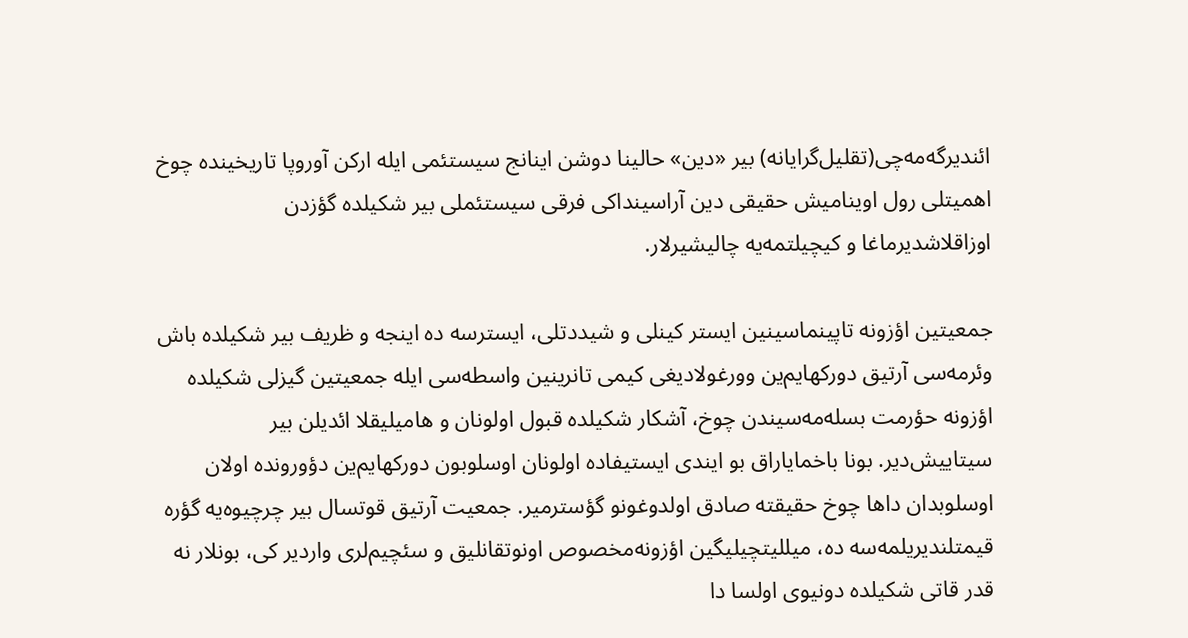ائندیرگه‌مه‌چی(تقلیل‌گرایانه) بیر «دین» حالینا دوشن اینانج سیستئمی ایله ارکن آوروپا تاریخینده چوخ اهمیتلی رول اوینامیش حقیقی دین آراسینداکی فرقی سیستئملی بیر شکیلده گؤزدن اوزاقلاشدیرماغا و کیچیلتمه‌یه چالیشیرلار.

جمعیتین اؤزونه تاپینما‌سینین ایستر کینلی و شیددتلی، ایسترسه ده اینجه و ظریف بیر شکیلده باش وئرمه‌سی آرتیق دورکهایم‌ین وورغولادیغی کیمی تانرینین واسطه‌سی ایله جمعیتین گیزلی شکیلده اؤزونه حؤرمت بسله‌مه‌سیندن چوخ، آشکار شکیلده قبول اولونان و هامیلیقلا ائدیلن بیر سیتاییش‌دیر. بونا باخمایاراق بو ایندی ایستیفاده اولونان اوسلوبون دورکهایم‌ین دؤورونده اولان اوسلوبدان داها چوخ حقیقته صادق اولدوغونو گؤسترمیر. جمعیت آرتیق قوتسال بیر چرچیوه‌یه گؤره قیمتلندیریلمه‌سه ده، میللیتچیلیگین اؤزونه‌مخصوص اونوتقانلیق و سئچیم‌لری واردیر کی، بونلار نه قدر قاتی شکیلده دونیوی اولسا دا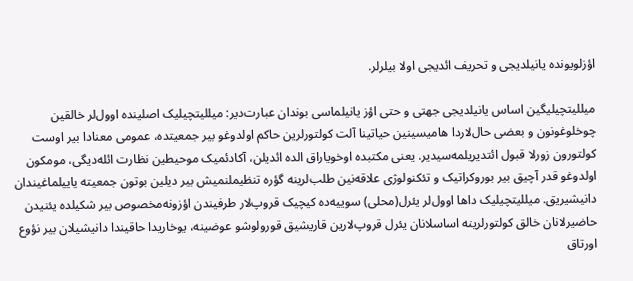اؤزلویونده یانیلدیجی و تحریف ائدیجی اولا بیلرلر.

میللیتچیلیگین اساس یانیلدیجی جهتی و حتی اؤز یانیلماسی بوندان عبارت‌دیر: میللیتچیلیک اصلینده اوول‌لر خالقین چوخلوغونون و بعضی حال‌لاردا هامیسینین حیاتینا آلت کولتورلرین حاکم اولدوغو بیر جمعیتده، عمومی معنادا بیر اوست کولتورون زورلا قبول ائتدیریلمه‌سیدیر. یعنی مکتبده اوخویاراق الده ائدیلن، آکادئمیک موحیطین نظارت ائله‌دیگی، مومکون اولدوغو قدر آچیق بیر بوروکراتیک و تئکنولوژی علاقه‌نین طلب‌لرینه گؤره تنظیملنمیش بیر دیلین بوتون جمعیته یاییلماغیندان دانیشیریق. میللیتچیلیک داها اوول‌لر یئرل(محلی) سوییه‌ده کیچیک قروپ‌لار طرفیندن اؤزونه‌مخصوص بیر شکیلده یئنیدن حاضیرلانان خالق کولتورلرینه اساسلانان یئرل قروپ‌لارین قاریشیق قورولوشو عوضینه، یوخاریدا حاقیندا دانیشیلان بیر نؤوع اورتاق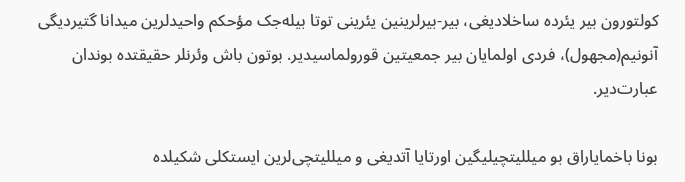کولتورون بیر یئرده ساخلادیغی، بیر-بیرلرینین یئرینی توتا بیله‌جک مؤحکم واحیدلرین میدانا گتیردیگی آنونیم(مجهول)، فردی اولمایان بیر جمعیتین قورولماسیدیر. بوتون باش وئرنلر حقیقتده بوندان عبارت‌دیر.

بونا باخمایاراق بو میللیتچیلیگین اورتایا آتدیغی و میللیتچی‌لرین ایستکلی شکیلده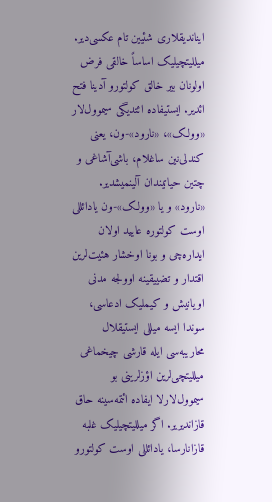ایناندیقلاری شئیین تام عکسی‌دیر. میللیتچیلیک اساساً خالقی فرض اولونان بیر خالق کولتورو آدینا فتح ائدیر. ایستیفاده ائتدیگی سیموول‌لار «وولک»، «نارود»-ون، یعنی کندلی‌نین ساغلام، باشی‌آشاغی و چتین حیاتیندان آلینمیشدیر. «نارود» و یا «وولک»-ون یادائللی اوست کولتوره عایید اولان ایداره‌چی و بونا اوخشار هئیت‌لرین اقتدار و تضییقینه اوولجه مدنی اویانیش و کیملیک ادعاسی، سوندا ایسه میللی ایستیقلال محاریبه‌سی ایله قارشی چیخماغی میللیتچی‌لرین اؤزلرینی بو سیموول‌لارلا ایفاده ائتمه‌سینه حاق قازاندیریر. اگر میللیتچیلیک غلبه قازانارسا، یادائللی اوست کولتورو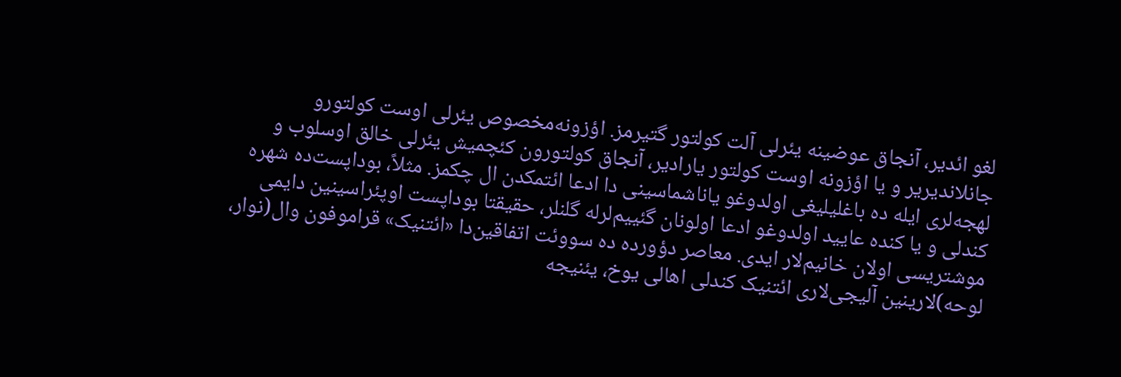لغو ائدیر، آنجاق عوضینه یئرلی آلت کولتور گتیرمز. اؤزونه‌مخصوص یئرلی اوست کولتورو جانلاندیریر و یا اؤزونه اوست کولتور یارادیر، آنجاق کولتورون کئچمیش یئرلی خالق اوسلوب و لهجه‌لری ایله ده باغلیلیغی اولدوغو یاناشماسینی دا ادعا ائتمکدن ال چکمز. مثلاً، بوداپست‌ده شهره کندلی و یا کنده عایید اولدوغو ادعا اولونان گئییم‌لرله گلنلر، حقیقتا بوداپست اوپئراسینین دایمی موشتریسی اولان خانیم‌لار ایدی. معاصر دؤورده ده سووئت اتفاقین‌دا «ائتنیک» قراموفون وال‌(نوار، لوحه)لارینین آلیجی‌لاری ائتنیک کندلی اهالی یوخ، یئنیجه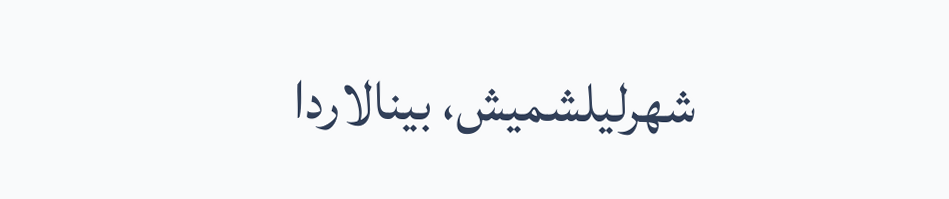شهرلیلشمیش، بینالاردا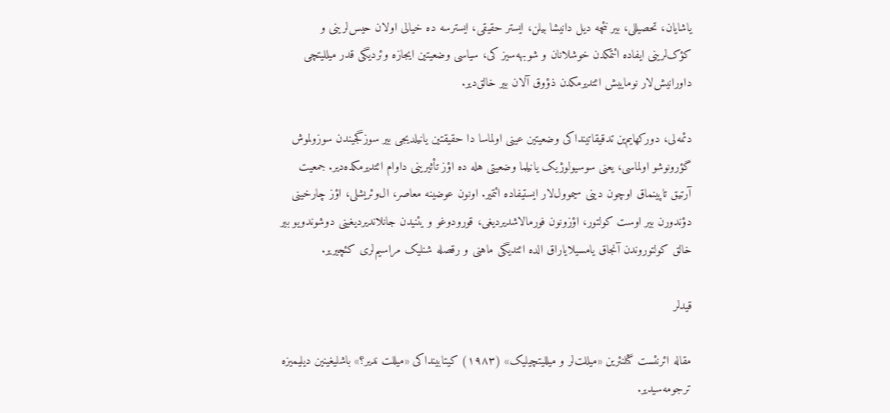یاشایان، تحصیللی، بیر نئچه دیل دانیشا بیلن، ایستر حقیقی، ایسترسه ده خیالی اولان حیس‌لرینی و کؤک‌لرینی ایفاده ائتمکدن خوشلانان و شوبهه‌سیز کی، سیاسی وضعیتین ایجازه وئردیگی قدر میللیتچی داورانیش‌لار نوماییش ائتدیرمکدن ذؤوق آلان بیر خالق‌دیر.

دئمه‌لی، دورکهایم‌ین تدقیقاتینداکی وضعیتین عینی اولماسا دا حقیقتین یانیلدیجی بیر سوزگجیندن سوزولموش گؤرونوشو اولماسی، یعنی سوسیولوژیک یانیلما وضعیتی هله ده اؤز تأثیرینی داوام ائتدیرمکده‌دیر. جمعیت آرتیق تاپینماق اوچون دینی سیموول‌لار ایستیفاده ائتمیر. اونون عوضینه معاصر، ال‌وئریشلی، اؤز چارخینی دؤندورن بیر اوست کولتور، اؤزونون فورمالاشدیردیغی، قورودوغو و یئنیدن جانلاندیردیغینی دوشوندویو بیر خالق کولتوروندن آنجاق یامسیلایاراق الده ائتدیگی ماهنی و رقصله شنلیک مراسیم‌لری کئچیریر.

قیدلر

مقاله ائرنئست گئلنئرین «میللت‌لر و میللیتچیلیک» (۱۹۸۳) کیتابینداکی «میللت ندیر؟» باشلیغینین دیلیمیزه ترجومه‌سیدیر.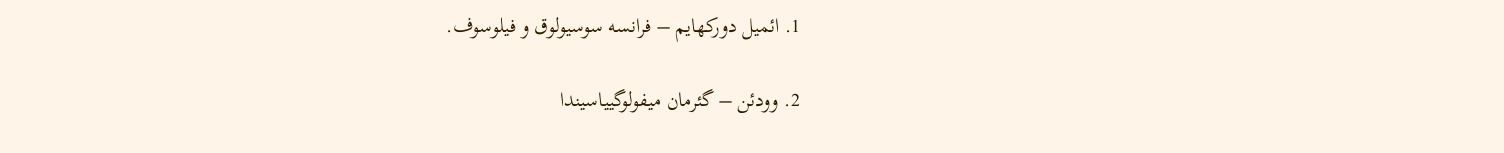1. ائمیل دورکهایم – فرانسه سوسیولوق و فیلوسوف.

2. وودئن – گئرمان میفولوگییاسیندا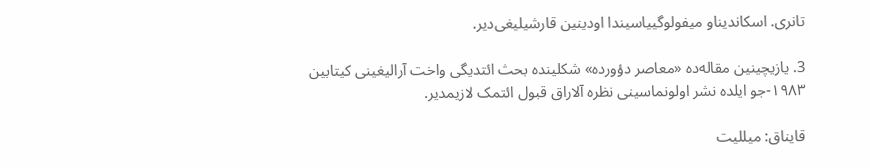تانری. اسکاندیناو میفولوگییاسیندا اودینین قارشیلیغی‌دیر.

3. یازیچینین مقاله‌ده «معاصر دؤورده» شکلینده بحث ائتدیگی واخت آرالیغینی کیتابین ۱۹۸۳-جو ایلده نشر اولونماسینی نظره آلاراق قبول ائتمک لازیمدیر.

قایناق: میللیت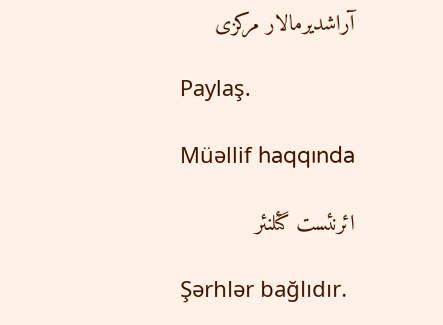آراشدیرمالار مرکزی

Paylaş.

Müəllif haqqında

ائرنئست گئلنئر

Şərhlər bağlıdır.